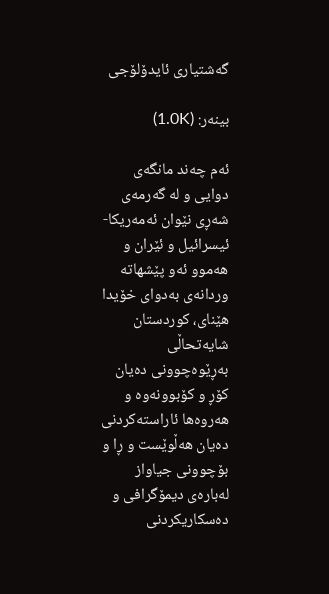گەشتیاری ئایدۆلۆجی

بینەر: (1.0K)

ئەم چەند مانگەی دوایی و لە گەرمەی شەڕی نێوان ئەمەریکا-ئیسرائیل و ئێران و هەموو ئەو پێشهاتە وردانەی بەدوای خۆیدا هێنای، کوردستان شایەتحاڵی بەڕێوەچوونی دەیان کۆڕ و کۆبوونەوە و هەروەها ئاراستەکردنی دەیان هەڵوێست و ڕا و بۆچوونی جیاواز لەبارەی دیمۆگرافی و دەسکاریکردنی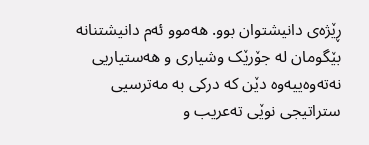ڕێژەی دانیشتوان بوو. هەموو ئەم دانیشتنانە بێگومان لە جۆرێک وشیاری و هەستیاریی نەتەوەییەوە دێن کە درکی بە مەترسیی ستراتیجی نوێی تەعریب و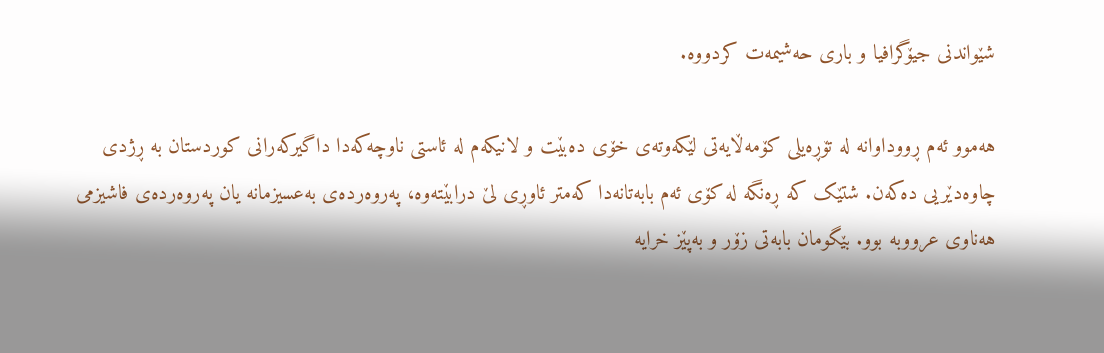شێواندنی جیۆگرافیا و باری حەشیمەت كردووە.

هەموو ئەم ڕووداوانە لە تۆڕەیلی کۆمەڵایەتی لێکەوتەی خۆی دەبێت و لانیکەم لە ئاستی ناوچەکەدا داگیرکەرانی کوردستان بە ڕژدی چاوەدێریی دەکەن. شتێک کە ڕەنگە لە کۆی ئەم بابەتانەدا کەمتر ئاوڕی لێ درابێتەوە، پەروەردەی بەعسیزمانە یان پەروەردەی فاشیزمی هەناوی عرووبە بوو. بێگومان بابەتی زۆر و بەپێز خرایە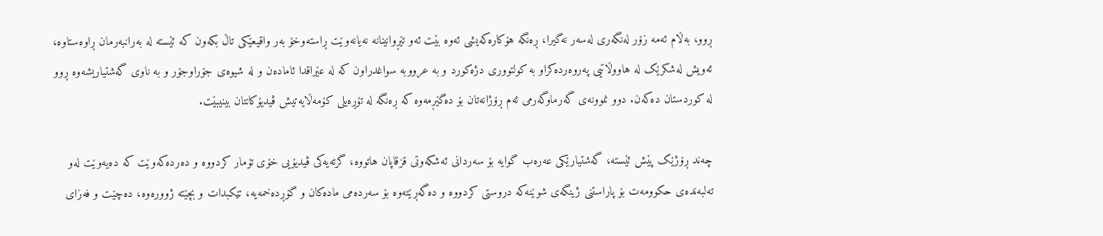ڕوو، بەڵام ئەمە زۆر لەنگەری لەسەر نەگیرا، ڕەنگە هۆکارەکەیشی ئەوە بێت ئەو تێڕوانینانە نەیانەوێت ڕاستەوخۆ بەر واقیعێکی تاڵ بکەون کە ئێستە لە بەرانبەرمان ڕاوەستاوە، ئەویش لەشکرێک لە هاووڵاتیی پەروەردەکراو بە کولتووری دژەکورد و بە عرووبە سواغدراون کە لە عێراقدا ئامادەن و لە شیوەی جۆراوجۆر و بە ناوی گەشتیاریشەوە ڕوو لە کوردستان دەکەن. دوو نموونەی گەرماوگەرمی ئەم ڕۆژانەتان بۆ دەگێڕمەوە کە ڕەنگە لە تۆڕەیلی كۆمەڵایەتیش ڤیدیۆکانتان بینیبێت.

چەند ڕۆژێک پێش ئێستە، گەشتیارێکی عەرەب گوایە بۆ سەردانی ئەشکەوتی قزقاپان هاتووە، گرتەیەكی ڤیدیۆیی خۆی تۆمار كردووە و دەردەكەوێت كە دەیەوێت لەو تەلبەندەی حکوومەت بۆ پاراستنی ژینگەی شوێنەکە دروستی كردووە و دەگەڕێتەوە بۆ سەردەمی مادەکان و گۆڕدەخمەیە، تێكبدات و بچێتە ژوورەوە، دەچێت و فەزای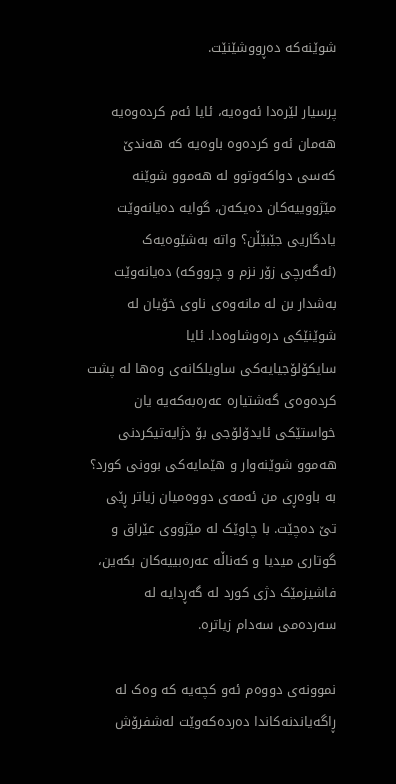شوێنەکە دەڕووشێنێت.

پرسیار لێرەدا ئەوەیە، ئایا ئەم کردەوەیە هەمان ئەو کردەوە باوەیە کە هەندێ کەسی دواكەوتوو لە هەموو شوێنە مێژووییەکان دەیكەن، گوایە دەیانەوێت یادگاریی جێبێڵن؟ واتە بەشێوەیەک (ئەگەرچی زۆر نزم و چرووکە) دەیانەوێت بەشدار بن لە مانەوەی ناوی خۆیان لە شوێنێکی درەوشاوەدا. ئایا سایکۆلۆجیایەکی ساویلکانەی وەها لە پشت کردەوەی گەشتیارە عەرەبەکەیە یان خواستێکی ئایدۆلۆجی بۆ دژایەتیکردنی هەموو شوێنەوار و هێمایەکی بوونی کورد؟ بە باوەڕی من ئەمەی دووەمیان زیاتر ڕێی تێ دەچێت. با چاوێک لە مێژووی عێراق و گوتاری میدیا و کەناڵە عەرەبییەکان بکەین، فاشیزمێک دژی کورد لە گەڕدایە لە سەردەمی سەدام زیاترە.

نموونەی دووەم ئەو کچەیە کە وەک لە ڕاگەیاندنەکاندا دەردەکەوێت لەشفرۆش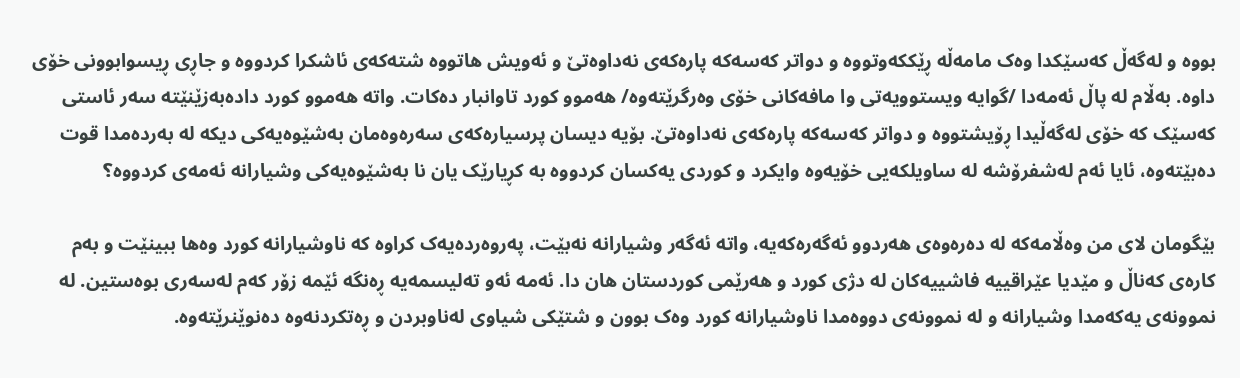بووە و لەگەڵ کەسێکدا وەک مامەڵە ڕێککەوتووە و دواتر کەسەکە پارەکەی نەداوەتێ و ئەویش هاتووە شتەکەی ئاشکرا کردووە و جاڕی ڕیسوابوونی خۆی داوە. بەڵام لە پاڵ ئەمەدا /گوایە ویستوویەتی وا مافەکانی خۆی وەرگرێتەوە/ هەموو کورد تاوانبار دەکات. واتە هەموو کورد دادەبەزێنێتە سەر ئاستی کەسێک کە خۆی لەگەڵیدا ڕۆیشتووە و دواتر کەسەکە پارەکەی نەداوەتێ. بۆیە دیسان پرسیارەکەی سەرەوەمان بەشێوەیەکی دیکە لە بەردەمدا قوت دەبێتەوە، ئایا ئەم لەشفرۆشە لە ساویلکەیی خۆیەوە وایکرد و کوردی یەکسان کردووە بە کڕیارێک یان نا بەشێوەیەکی وشیارانە ئەمەی کردووە؟

بێگومان لای من وەڵامەکە لە دەرەوەی هەردوو ئەگەرەکەیە، واتە ئەگەر وشیارانە نەبێت، پەروەردەیەک کراوە کە ناوشیارانە کورد وەها ببینێت و بەم کارەی کەناڵ و مێدیا عێراقییە فاشییەکان لە دژی کورد و هەرێمی کوردستان هان دا. ئەمە ئەو تەلیسمەیە ڕەنگە ئێمە زۆر کەم لەسەری بوەستین. لە نموونەی یەکەمدا وشیارانە و لە نموونەی دووەمدا ناوشیارانە کورد وەک بوون و شتێکی شیاوی لەناوبردن و ڕەتکردنەوە دەنوێنرێتەوە.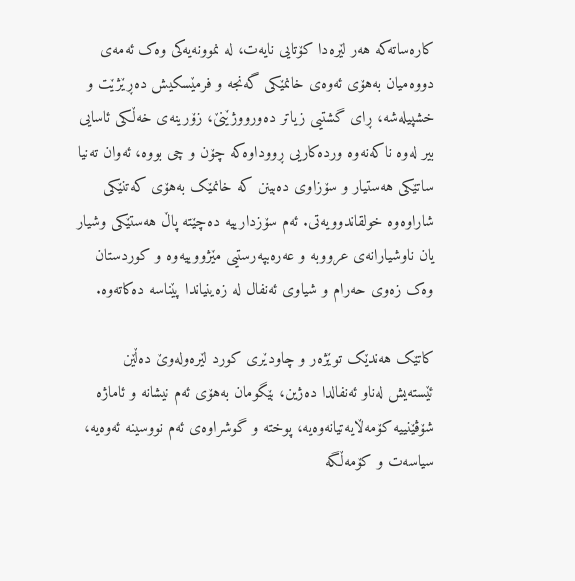کارەساتەکە هەر لێرەدا کۆتایی نایەت، لە نموونەیەکی وەک ئەمەی دووەمیان بەهۆی ئەوەی خانمێکی گەنجە و فرمێسکیش دەڕێژێت و خشپیلەشە، ڕای گشتیی زیاتر دەورووژێنێ، زۆرینەی خەڵکی ئاسایی بیر لەوە ناکەنەوە وردەکاریی ڕووداوەکە چۆن و چی بووە، ئەوان تەنیا ساتێکی هەستیار و سۆزاوی دەبینن کە خانمێک بەهۆی کەتنێکی شاراوەوە خولقاندوویەتی. ئەم سۆزدارییە دەچێتە پاڵ هەستێکی وشیار یان ناوشیارانەی عرووبە و عەرەبپەرستیی مێژووییەوە و کوردستان وەک زەوی حەرام و شیاوی ئەنفال لە زەینیاندا پێناسە دەکاتەوە.

کاتێک هەندێک توێژەر و چاودێری کورد لێرەولەوێ دەڵێن ئێستەیش لەناو ئەنفالدا دەژین، بێگومان بەهۆی ئەم نیشانە و ئاماژە شۆڤێنییە کۆمەڵایەتیانەوەیە، پوختە و گوشراوەی ئەم نووسینە ئەوەیە، سیاسەت و کۆمەڵگە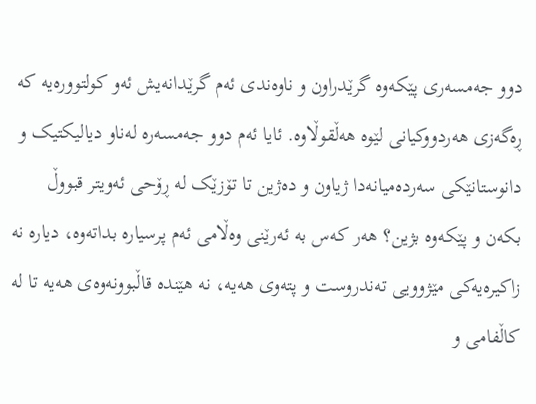دوو جەمسەری پێکەوە گرێدراون و ناوەندی ئەم گرێدانەیش ئەو کولتوورەیە کە ڕەگەزی هەردووکیانی لێوە هەڵقوڵاوە. ئایا ئەم دوو جەمسەرە لەناو دیالیکتیک و دانوستانێکی سەردەمیانەدا ژیاون و دەژین تا تۆزێک لە ڕۆحی ئەویتر قبووڵ بکەن و پێکەوە بژین؟ هەر کەس بە ئەرێنی وەڵامی ئەم پرسیارە بداتەوە، دیارە نە زاکیرەیەکی مێژوویی تەندروست و پتەوی هەیە، نە هێندە قاڵبوونەوەی هەیە تا لە کاڵفامی و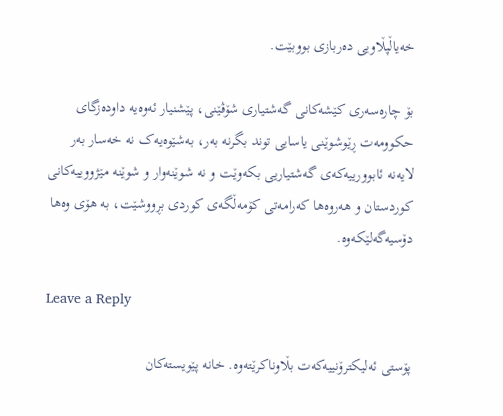خەیاڵپڵاویی دەربازی بووبێت.

بۆ چارەسەری كێشەكانی گەشتیاری شۆڤێنی، پێشنیار ئەوەیە داودەزگای حکوومەت ڕێوشوێنی یاسایی توند بگرنە بەر، بەشێوەیەک نە خەسار بەر لایەنە ئابوورییەکەی گەشتیاریی بکەوێت و نە شوێنەوار و شوێنە مێژووییەکانی کوردستان و هەروەها کەرامەتی کۆمەڵگەی کوردی بڕووشێت، بە هۆی وەها دۆسیەگەلێكەوە.

Leave a Reply

پۆستی ئەلیکترۆنییەکەت بڵاوناکرێتەوە. خانە پێویستەکان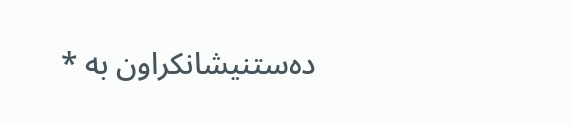دەستنیشانکراون بە *